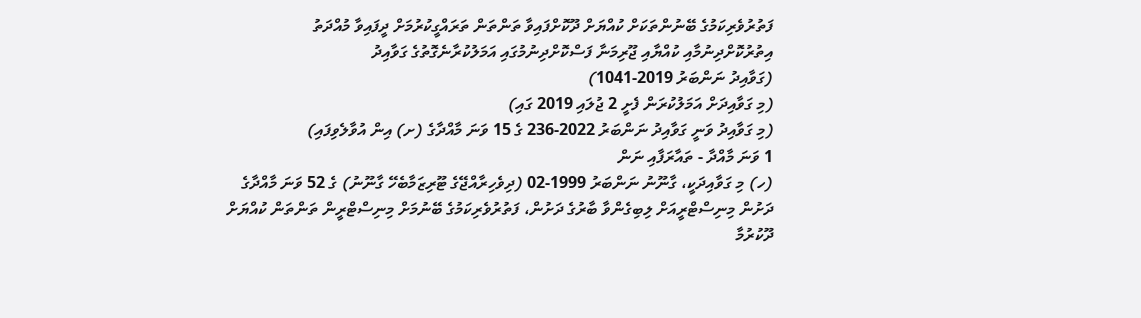ފަތުރުވެރިކަމުގެ ބޭނުންތަކަށް ކުއްޔަށް ދޫކޮށްފައިވާ ތަންތަން ތަރައްގީކުރުމަށް ދީފައިވާ މުއްދަތު އިތުރުކޮށްދިނުމާއި ކުއްޔާއި ޖޫރިމަނާ ފަސްކޮށްދިނުމުގައި އަމަލުކުރާނެގޮތުގެ ގަވާއިދު
(ގަވާއިދު ނަންބަރު 2019-1041)
(މި ގަވާއިދަށް އަމަލުކުރަން ފެށީ 2 ޖުލައި 2019 ގައި)
(މި ގަވާއިދު ވަނީ ގަވާއިދު ނަންބަރު 2022-236 ގެ 15 ވަނަ މާއްދާގެ (ށ) އިން އުވާލެވިފައި)
1 ވަނަ މާއްދާ - ތައާރަފާއި ނަން
(ހ) މި ގަވާއިދަކީ، ގާނޫނު ނަންބަރު 1999-02 (ދިވެހިރާއްޖޭގެ ޓޫރިޒަމާބެހޭ ގާނޫނު) ގެ 52 ވަނަ މާއްދާގެ ދަށުން މިނިސްޓްރީއަށް ލިބިގެންވާ ބާރުގެ ދަށުން، ފަތުރުވެރިކަމުގެ ބޭނުމަށް މިނިސްޓްރީން ތަންތަން ކުއްޔަށް ދޫކުރުމާ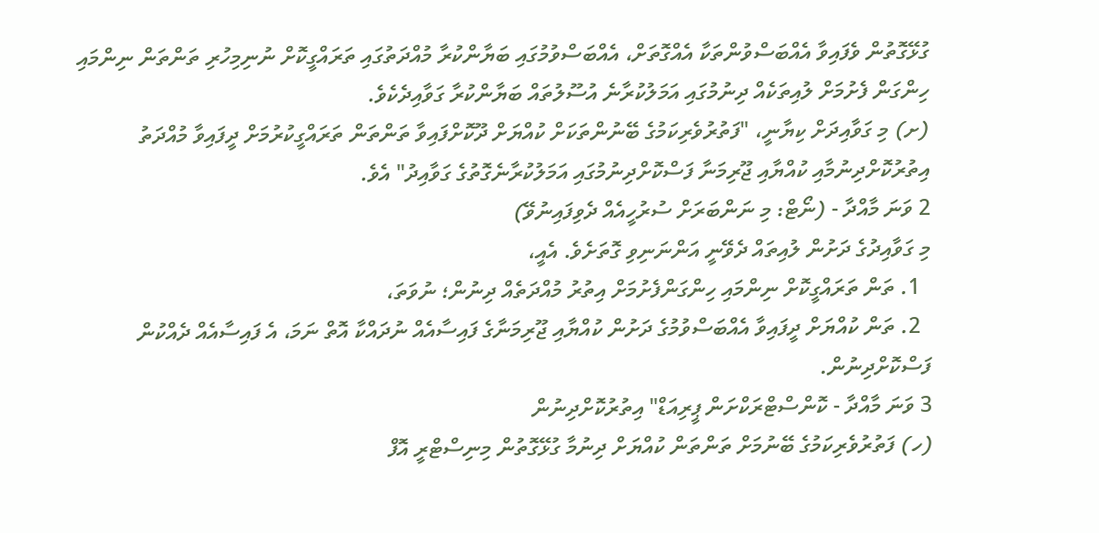ގުޅޭގޮތުން ވެފައިވާ އެއްބަސްވުންތަކާ އެއްގޮތަށް، އެއްބަސްވުމުގައި ބަޔާންކުރާ މުއްދަތުގައި ތަރައްގީކޮށް ނުނިމިހުރި ތަންތަން ނިންމައި ހިންގަން ފެށުމަށް ލުއިތަކެއް ދިނުމުގައި އަމަލުކުރާނެ އުސޫލުތައް ބަޔާންކުރާ ގަވާއިދެކެވެ.
(ށ) މި ގަވާއިދަށް ކިޔާނީ، "ފަތުރުވެރިކަމުގެ ބޭނުންތަކަށް ކުއްޔަށް ދޫކޮށްފައިވާ ތަންތަން ތަރައްގީކުރުމަށް ދީފައިވާ މުއްދަތު އިތުރުކޮށްދިނުމާއި ކުއްޔާއި ޖޫރިމަނާ ފަސްކޮށްދިނުމުގައި އަމަލުކުރާނެގޮތުގެ ގަވާއިދު" އެވެ.
2 ވަނަ މާއްދާ - (ނޯޓް: މި ނަންބަރަށް ސުރުހީއެއް ދެވިފައިނުވޭ)
މި ގަވާއިދުގެ ދަށުން ލުއިތައް ދެވޭނީ އަންނަނިވި ގޮތަށެވެ. އެއީ،
  1. ތަން ތަރައްގީކޮށް ނިންމައި ހިންގަންފެށުމަށް އިތުރު މުއްދަތެއް ދިނުން؛ ނުވަތަ،
  2. ތަން ކުއްޔަށް ދީފައިވާ އެއްބަސްވުމުގެ ދަށުން ކުއްޔާއި ޖޫރިމަނާގެ ފައިސާއެއް ނުދައްކާ އޮތް ނަމަ، އެ ފައިސާއެއް ދެއްކުން ފަސްކޮށްދިނުން.
3 ވަނަ މާއްދާ - ކޮންސްޓްރަކްށަން ޕީރިއަޑް" އިތުރުކޮށްދިނުން
(ހ) ފަތުރުވެރިކަމުގެ ބޭނުމަށް ތަންތަން ކުއްޔަށް ދިނުމާ ގުޅޭގޮތުން މިނިސްޓްރީ އޮފް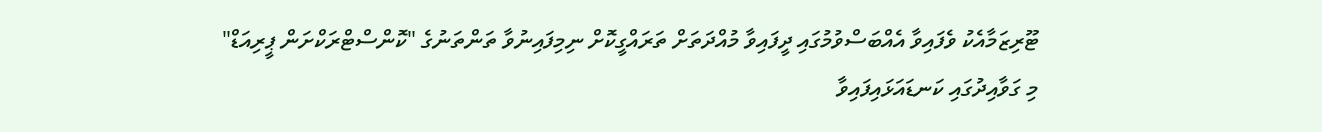ޓޫރިޒަމާއެކު ވެފައިވާ އެއްބަސްވުމުގައި ދީފައިވާ މުއްދަތަށް ތަރައްގީކޮށް ނިމިފައިނުވާ ތަންތަނުގެ "ކޮންސްޓްރަކްށަން ޕީރިއަޑް" މި ގަވާއިދުގައި ކަނޑައަޅައިފައިވާ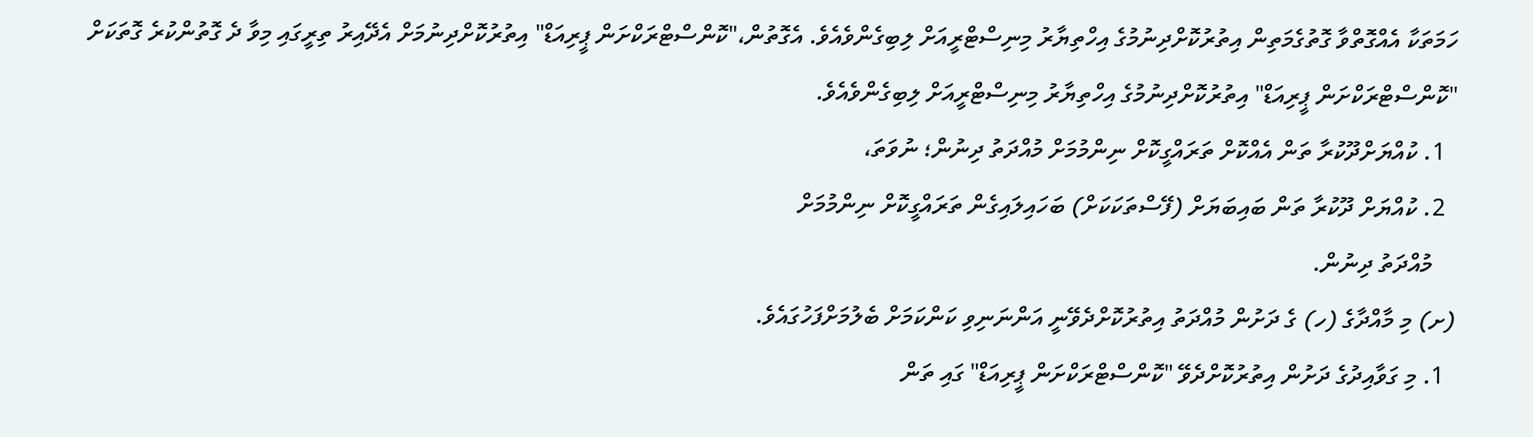ހަމަތަކާ އެއްގޮތްވާ ގޮތުގެމަތިން އިތުރުކޮށްދިނުމުގެ އިހްތިޔާރު މިނިސްޓްރީއަށް ލިބިގެންވެއެވެ. އެގޮތުން،"ކޮންސްޓްރަކްށަން ޕީރިއަޑް" އިތުރުކޮށްދިނުމަށް އެދޭއިރު ތިރީގައި މިވާ ދެ ގޮތުންކުރެ ގޮތަކަށް "ކޮންސްޓްރަކްށަން ޕީރިއަޑް" އިތުރުކޮށްދިނުމުގެ އިހްތިޔާރު މިނިސްޓްރީއަށް ލިބިގެންވެއެވެ.
  1. ކުއްޔަށްދޫކުރާ ތަން އެއްކޮށް ތަރައްގީކޮށް ނިންމުމަށް މުއްދަތު ދިނުން؛ ނުވަތަ،
  2. ކުއްޔަށް ދޫކުރާ ތަން ބައިބަޔަށް (ފޭސްތަކަކަށް) ބަހައިލައިގެން ތަރައްގީކޮށް ނިންމުމަށް
    މުއްދަތު ދިނުން.
(ށ) މި މާއްދާގެ (ހ) ގެ ދަށުން މުއްދަތު އިތުރުކޮށްދެވޭނީ އަންނަނިވި ކަންކަމަށް ބެލުމަށްފަހުގައެވެ.
  1. މި ގަވާއިދުގެ ދަށުން އިތުރުކޮށްދެވޭ "ކޮންސްޓްރަކްށަން ޕީރިއަޑް" ގައި ތަން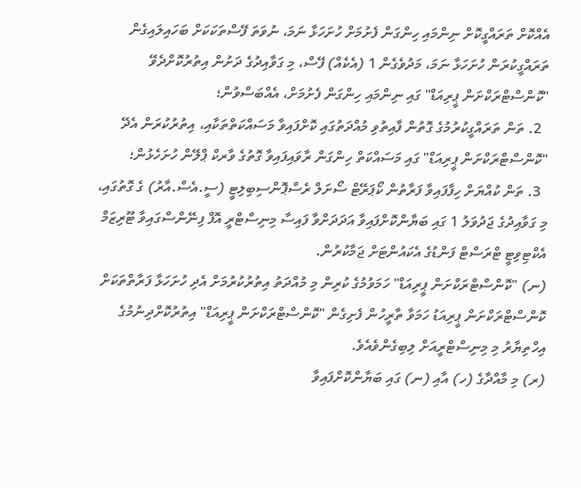އެއްކޮށް ތަރައްގީކޮށް ނިންމައި ހިންގަން ފެށުމަށް ހުށަހަޅާ ނަމަ، ނުވަތަ ފޭސްތަކަކަށް ބަހައިލައިގެން ތަރައްގީކުރަން ހުށަހަޅާ ނަމަ، މަދުވެގެން 1 (އެކެއް) ފޭސް، މި ގަވާއިދުގެ ދަށުން އިތުރުކޮށްދެވޭ "ކޮންސްޓްރަކްށަން ޕީރިއަޑް" ގައި ނިންމައި ހިންގަން ފެށުމަށް، އެއްބަސްވުން؛
  2. ތަން ތަރައްގީކުރުމުގެ ގޮތުން ފާއިތުވި މުއްދަތުގައި ކޮށްފައިވާ މަސައްކަތްތަކާއި، އިތުރުކުރަން އެދޭ "ކޮންސްޓްރަކްށަން ޕީރިއަޑް" ގައި މަސައްކަތް ހިންގަން ރާވައިފައިވާ ގޮތުގެ ވާރކް ޕްލޭން ހުށަހެޅުން؛
  3. ތަން ކުއްޔަށް ހިފާފައިވާ ފަރާތުން ކޯޕަރޭޓް ސޯށަލް ރެސްޕޮންސިބިލިޓީ (ސީ.އެސް.އާރު) ގެ ގޮތުގައި، މި ގަވާއިދުގެ ޖަދުވަލު 1 ގައި ބަޔާންކޮށްފައިވާ އަދަދަށްވާ ފައިސާ މިނިސްޓްރީ އޮފް ފިނޭންސްގައިވާ ޓޫރިޒަމް އެކްޓިވިޓީ ޓްރަސްޓް ފަންޑުގެ އެކައުންޓަށް ޖަމާކުރުން.
(ނ) "ކޮންސްޓްރަކްށަން ޕީރިއަޑް" ހަމަވުމުގެ ކުރިން މި މުއްދަތު އިތުރުކުރުމަށް އެދި ހުށަހަޅާ ފަރާތްތަކަށް ކޮންސްޓްރަކްށަން ޕީރިއަޑު ހަމަވާ ތާރީހުން ފެށިގެން "ކޮންސްޓްރަކްށަން ޕީރިއަޑް" އިތުރުކޮށްދިނުމުގެ އިހްތިޔާރު މި މިނިސްޓްރީއަށް ލިބިގެންވެއެވެ.
(ރ) މި މާއްދާގެ (ހ) އާއި (ނ) ގައި ބަޔާންކޮށްފައިވާ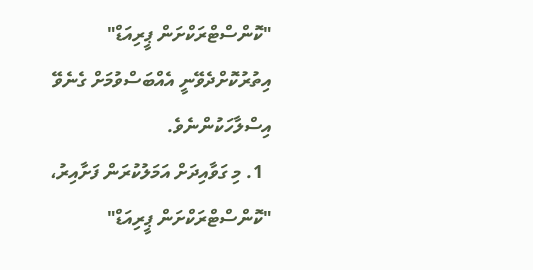"ކޮންސްޓްރަކްށަން ޕީރިއަޑް" އިތުރުކޮށްދެވޭނީ އެއްބަސްވުމަށް ގެނެވޭ އިސްލާހަކުންނެވެ.
  1. މި ގަވާއިދަށް އަމަލުކުރަން ފަށާއިރު، "ކޮންސްޓްރަކްށަން ޕީރިއަޑް"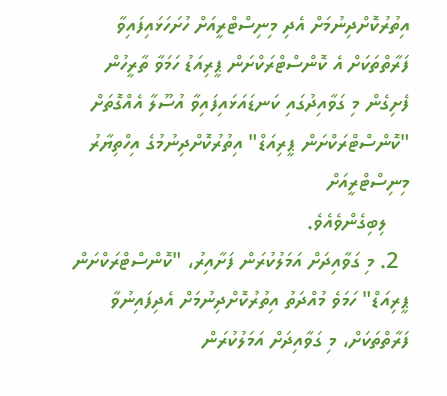އިތުރުކޮށްދިނުމަށް އެދި މިނިސްޓްރީއަށް ހުށަހަޅައިފައިވާ ފަރާތްތަކަށް އެ ކޮންސްޓްރަކްށަން ޕީރިއަޑު ހަމަވާ ތާރީހުން ފެށިގެން މި ގަވާއިދުގައި ކަނޑައަޅައިފައިވާ އުސޫލާ އެއްގޮތަށް "ކޮންސްޓްރަކްށަން ޕީރިއަޑް" އިތުރުކޮށްދިނުމުގެ އިހްތިޔާރު މިނިސްޓްރީއަށް
    ލިބިގެންވެއެވެ.
  2. މި ގަވާއިދަށް އަމަލުކުރަން ފަށާއިރު، "ކޮންސްޓްރަކްށަން ޕީރިއަޑް" ހަމަވެ މުއްދަތު އިތުރުކޮށްދިނުމަށް އެދިފައިނުވާ ފަރާތްތަކަށް، މި ގަވާއިދަށް އަމަލުކުރަން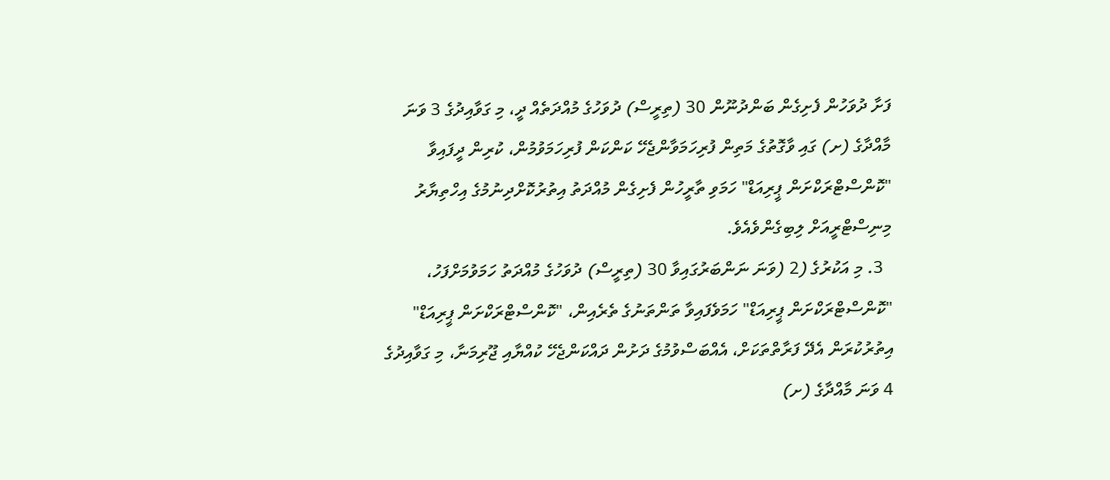ފަށާ ދުވަހުން ފެށިގެން ބަންދުނޫން 30 (ތިރީސް) ދުވަހުގެ މުއްދަތެއް ދީ، މި ގަވާއިދުގެ 3 ވަނަ މާއްދާގެ (ށ) ގައި ވާގޮތުގެ މަތިން ފުރިހަމަވާންޖެހޭ ކަންކަން ފުރިހަމަވުމުން، ކުރިން ދީފައިވާ "ކޮންސްޓްރަކްށަން ޕީރިއަޑް" ހަމަވި ތާރީހުން ފެށިގެން މުއްދަތު އިތުރުކޮށްދިނުމުގެ އިހްތިޔާރު މިނިސްޓްރީއަށް ލިބިގެންވެއެވެ.
  3. މި އަކުރުގެ (2 (ވަނަ ނަންބަރުގައިވާ 30 (ތިރީސް) ދުވަހުގެ މުއްދަތު ހަމަވުމަށްފަހު، "ކޮންސްޓްރަކްށަން ޕީރިއަޑް" ހަމަވެފައިވާ ތަންތަނުގެ ތެރެއިން، "ކޮންސްޓްރަކްށަން ޕީރިއަޑް" އިތުރުކުރަން އެދޭ ފަރާތްތަކަށް، އެއްބަސްވުމުގެ ދަށުން ދައްކަންޖެހޭ ކުއްޔާއި ޖޫރިމަނާ، މި ގަވާއިދުގެ 4 ވަނަ މާއްދާގެ (ށ)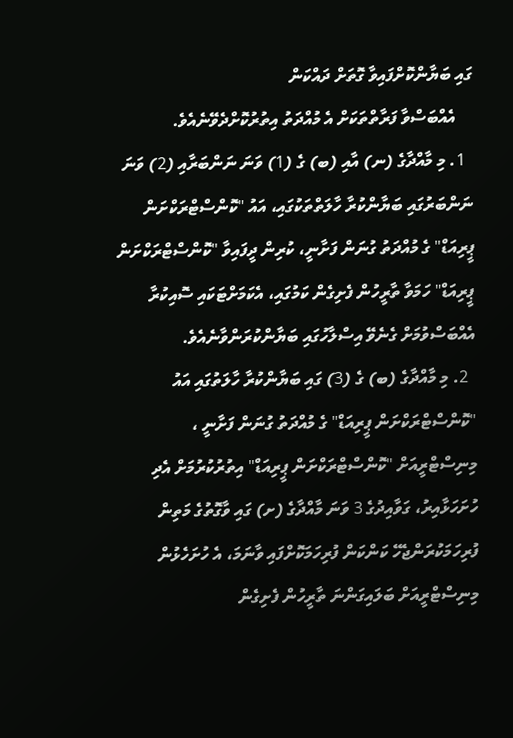ގައި ބަޔާންކޮށްފައިވާ ގޮތަށް ދައްކަން
    އެއްބަސްވާ ފަރާތްތަކަށް އެ މުއްދަތު އިތުރުކޮށްދެވޭނެއެވެ.
  1. މި މާއްދާގެ (ނ) އާއި (ބ) ގެ (1) ވަނަ ނަންބަރާއި (2) ވަނަ ނަންބަރުގައި ބަޔާންކުރާ ހާލަތްތަކުގައި، އައު "ކޮންސްޓްރަކްށަން ޕީރިއަޑް" ގެ މުއްދަތު ގުނަން ފަށާނީ، ކުރިން ދީފައިވާ "ކޮންސްޓްރަކްށަން ޕީރިއަޑް" ހަމަވާ ތާރީހުން ފެށިގެން ކަމުގައި، އެކަމަށްޓަކައި ސޮއިކުރާ އެއްބަސްވުމަށް ގެނެވޭ އިސްލާހުގައި ބަޔާންކުރަންވާނެއެވެ.
  2. މި މާއްދާގެ (ބ) ގެ (3) ގައި ބަޔާންކުރާ ހާލަތުގައި އައު "ކޮންސްޓްރަކްށަން ޕީރިއަޑް" ގެ މުއްދަތު ގުނަން ފަށާނީ ، މިނިސްޓްރީއަށް "ކޮންސްޓްރަކްށަން ޕީރިއަޑް" އިތުރުކުރުމަށް އެދި ހުށަހަޅާއިރު، ގަވާއިދުގެ 3 ވަނަ މާއްދާގެ (ށ) ގައި ވާގޮތުގެ މަތިން ފުރިހަމަކުރަންޖެހޭ ކަންކަން ފުރިހަމަކޮށްފައި ވާނަމަ، އެ ހުށަހެޅުން މިނިސްޓްރީއަށް ބަލައިގަންނަ ތާރީހުން ފެށިގެން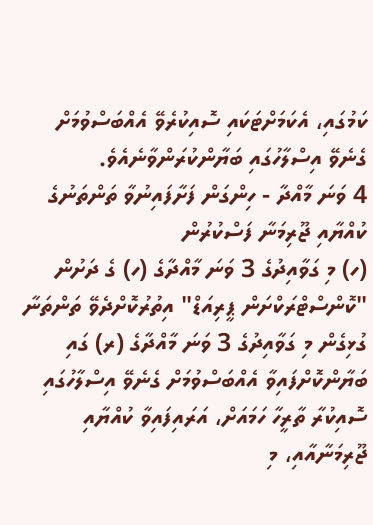ކަމުގައި، އެކަމަށްޓަކައި ސޮއިކުރެވޭ އެއްބަސްވުމަށް ގެނެވޭ އިސްލާހުގައި ބަޔާންކުރަންވާނެއެވެ.
4 ވަނަ މާއްދާ - ހިންގަން ފަށާފައިނުވާ ތަންތަނުގެ ކުއްޔާއި ޖޫރިމަނާ ފަސްކުރުން
(ހ) މި ގަވާއިދުގެ 3 ވަނަ މާއްދާގެ (ހ) ގެ ދަށުން "ކޮންސްޓްރަކްށަން ޕީރިއަޑް" އިތުރުކޮށްދެވޭ ތަންތަނާ ގުޅިގެން މި ގަވާއިދުގެ 3 ވަނަ މާއްދާގެ (ރ) ގައި ބަޔާންކޮށްފައިވާ އެއްބަސްވުމަށް ގެނެވޭ އިސްލާހުގައި ސޮއިކުރާ ތާރީހާ ހަމައަށް، އަރައިފައިވާ ކުއްޔާއި ޖޫރިމަނާއާއި، މި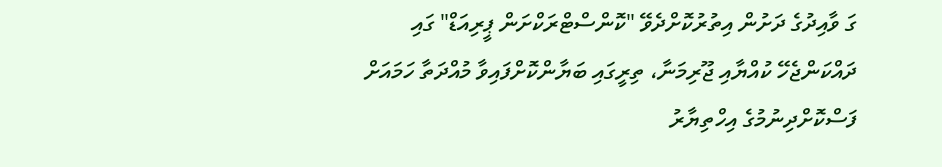ގަ ވާއިދުގެ ދަށުން އިތުރުކޮށްދެވޭ "ކޮންސްޓްރަކްށަން ޕީރިއަޑް" ގައި ދައްކަންޖެހޭ ކުއްޔާއި ޖޫރިމަނާ، ތިރީގައި ބަޔާންކޮށްފައިވާ މުއްދަތާ ހަމައަށް ފަސްކޮށްދިނުމުގެ އިހްތިޔާރު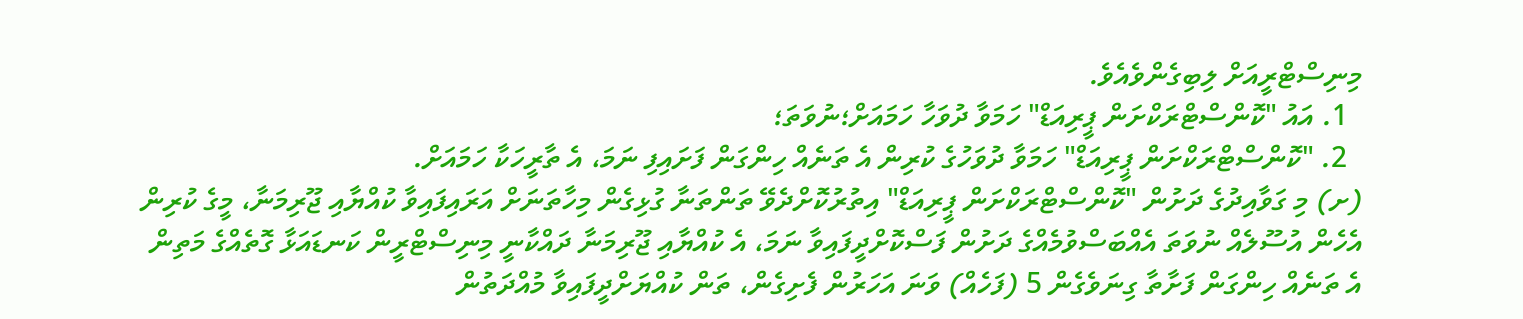މިނިސްޓްރީއަށް ލިބިގެންވެއެވެ.
  1. އައު "ކޮންސްޓްރަކްށަން ޕީރިއަޑް" ހަމަވާ ދުވަހާ ހަމައަށް؛ނުވަތަ؛
  2. "ކޮންސްޓްރަކްށަން ޕީރިއަޑް" ހަމަވާ ދުވަހުގެ ކުރިން އެ ތަނެއް ހިންގަން ފަށައިފި ނަމަ، އެ ތާރީހަކާ ހަމައަށް.
(ށ) މި ގަވާއިދުގެ ދަށުން "ކޮންސްޓްރަކްށަން ޕީރިއަޑް" އިތުރުކޮށްދެވޭ ތަންތަނާ ގުޅިގެން މިހާތަނަށް އަރައިފައިވާ ކުއްޔާއި ޖޫރިމަނާ، މީގެ ކުރިން އެހެން އުސޫލެއް ނުވަތަ އެއްބަސްވުމެއްގެ ދަށުން ފަސްކޮށްދީފައިވާ ނަމަ، އެ ކުއްޔާއި ޖޫރިމަނާ ދައްކާނީ މިނިސްޓްރީން ކަނޑައަޅާ ގޮތެއްގެ މަތިން އެ ތަނެއް ހިންގަން ފަށާތާ ގިނަވެގެން 5 (ފަހެއް) ވަނަ އަހަރުން ފެށިގެން، ތަން ކުއްޔަށްދީފައިވާ މުއްދަތުން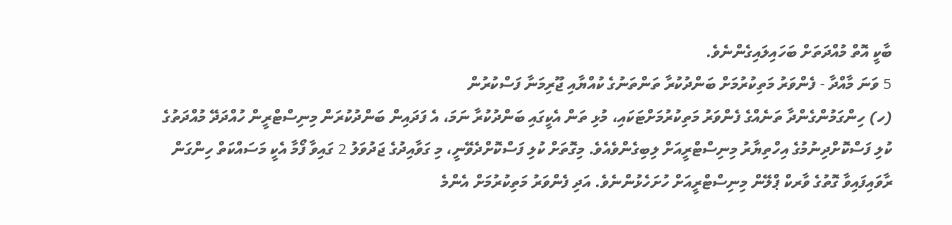ބާކީ އޮތް މުއްދަތަށް ބަހައިލައިގެންނެވެ.
5 ވަނަ މާއްދާ - ފެންވަރު މަތިކުރުމަށް ބަންދުކުރާ ތަންތަނުގެ ކުއްޔާއި ޖޫރިމަނާ ފަސްކުރުން
(ހ) ހިންގަމުންގެންދާ ތަނެއްގެ ފެންވަރު މަތިކުރުމަށްޓަކައި، މުޅި ތަން އެކީގައި ބަންދުކުރާ ނަމަ، އެ ފަދައިން ބަންދުކުރަން މިނިސްޓްރީން ހުއްދަދޭ މުއްދަތުގެ ކުލި ފަސްކޮށްދިނުމުގެ އިހްތިޔާރު މިނިސްޓްރީއަށް ލިބިގެންވެއެވެ. މިގޮތަށް ކުލި ފަސްކޮށްދެވޭނީ، މި ގަވާއިދުގެ ޖަދުވަލު 2 ގައިވާ ފޯމާ އެކީ މަސައްކަތް ހިންގަން ރާވައިފައިވާ ގޮތުގެ ވާރކް ޕްލޭން މިނިސްޓްރީއަށް ހުށަހެޅުންނެވެ. އަދި ފެންވަރު މަތިކުރުމަށް އެންމެ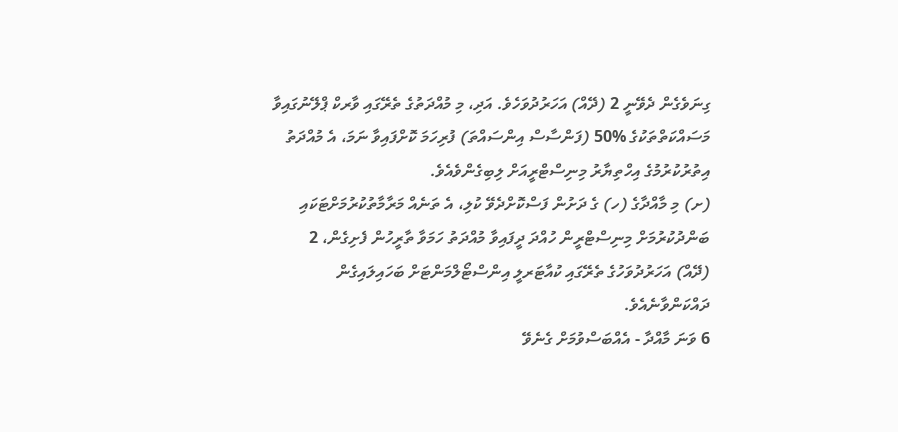ގިނަވެގެން ދެވޭނީ 2 (ދޭއް) އަހަރުދުވަހެވެ. އަދި، މި މުއްދަތުގެ ތެރޭގައި ވާރކް ޕްލޭނުގައިވާ މަސައްކަތްތަކުގެ %50 (ފަންސާސް އިންސައްތަ) ފުރިހަމަ ކޮށްފައިވާ ނަމަ، އެ މުއްދަތު އިތުރުކުރުމުގެ އިހްތިޔާރު މިނިސްޓްރީއަށް ލިބިގެންވެއެވެ.
(ށ) މި މާއްދާގެ (ހ) ގެ ދަށުން ފަސްކޮށްދެވޭ ކުލި، އެ ތަނެއް މަރާމާތުކުރުމަށްޓަކައި ބަންދުކުރުމަށް މިނިސްޓްރީން ހުއްދަ ދީފައިވާ މުއްދަތު ހަމަވާ ތާރީހުން ފެށިގެން، 2 (ދޭއް) އަހަރުދުވަހުގެ ތެރޭގައި ކުއާޓަރލީ އިންސްޓޯލްމަންޓަށް ބަހައިލައިގެން ދައްކަންވާނެއެވެ.
6 ވަނަ މާއްދާ - އެއްބަސްވުމަށް ގެނެވޭ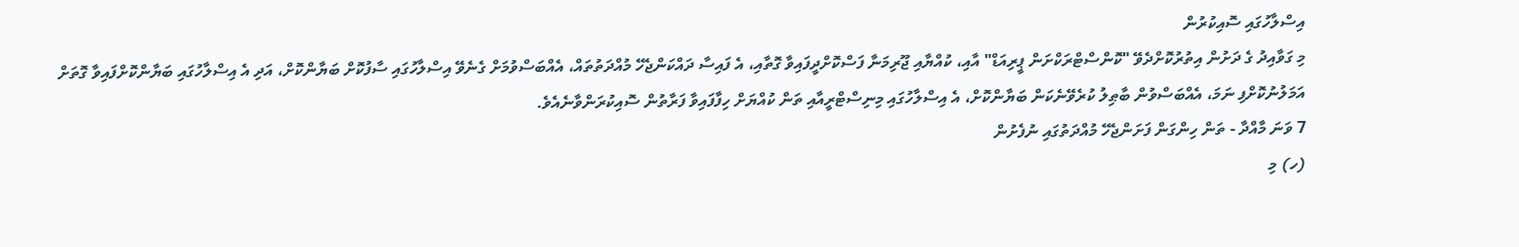އިސްލާހުގައި ސޮއިކުރުން
މި ގަވާއިދު ގެ ދަށުން އިތުރުކޮށްދެވޭ "ކޮންސްޓްރަކްށަން ޕީރިއަޑް" އާއި، ކުއްޔާއި ޖޫރިމަނާ ފަސްކޮށްދީފައިވާ ގޮތާއި، އެ ފައިސާ ދައްކަންޖެހޭ މުއްދަތުތައް، އެއްބަސްވުމަށް ގެނެވޭ އިސްލާހުގައި ސާފުކޮށް ބަޔާންކޮށް، އަދި އެ އިސްލާހުގައި ބަޔާންކޮށްފައިވާ ގޮތަށް އަމަލުނުކޮށްފި ނަމަ، އެއްބަސްވުން ބާޠިލު ކުރެވޭނެކަން ބަޔާންކޮށް، އެ އިސްލާހުގައި މިނިސްޓްރީއާއި ތަން ކުއްޔަށް ހިފާފައިވާ ފަރާތުން ސޮއިކުރަންވާނެއެވެ.
7 ވަނަ މާއްދާ - ތަން ހިންގަން ފަށަންޖެހޭ މުއްދަތުގައި ނުފެށުން
(ހ) މި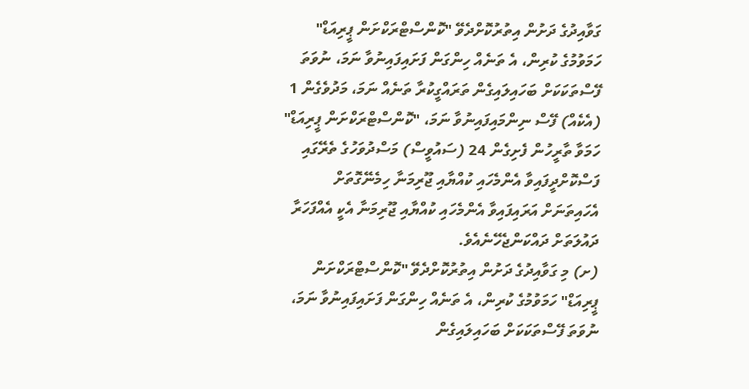ގަވާއިދުގެ ދަށުން އިތުރުކޮށްދެވޭ "ކޮންސްޓްރަކްށަން ޕީރިއަޑް" ހަމަވުމުގެ ކުރިން، އެ ތަނެއް ހިންގަން ފަށައިފައިނުވާ ނަމަ، ނުވަތަ ފޭސްތަކަކަށް ބަހައިލައިގެން ތަރައްގީކުރާ ތަނެއް ނަމަ، މަދުވެގެން 1 (އެކެއް) ފޭސް ނިންމައިފައިނުވާ ނަމަ، "ކޮންސްޓްރަކްށަން ޕީރިއަޑް" ހަމަވާ ތާރީހުން ފެށިގެން 24 (ސައުވީސް) މަސްދުވަހުގެ ތެރޭގައި ފަސްކޮށްދީފައިވާ އެންމެހައި ކުއްޔާއި ޖޫރިމަނާ ހިމެނޭގޮތަށް އެހައިތަނަށް އަރައިފައިވާ އެންމެހައި ކުއްޔާއި ޖޫރިމަނާ އެކީ އެއްފަހަރާ ދައުލަތަށް ދައްކަންޖެހޭނެއެވެ.
(ށ) މި ގަވާއިދުގެ ދަށުން އިތުރުކޮށްދެވޭ "ކޮންސްޓްރަކްށަން ޕީރިއަޑް" ހަމަވުމުގެ ކުރިން، އެ ތަނެއް ހިންގަން ފަށައިފައިނުވާ ނަމަ، ނުވަތަ ފޭސްތަކަކަށް ބަހައިލައިގެން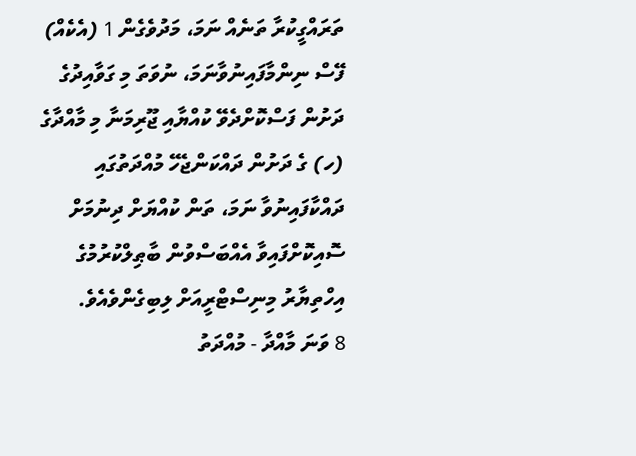ތަރައްގީކުރާ ތަނެއް ނަމަ، މަދުވެގެން 1 (އެކެއް) ފޭސް ނިންމާފައިނުވާނަމަ، ނުވަތަ މި ގަވާއިދުގެ ދަށުން ފަސްކޮށްދެވޭ ކުއްޔާއި ޖޫރިމަނާ މި މާއްދާގެ (ހ) ގެ ދަށުން ދައްކަންޖެހޭ މުއްދަތުގައި ދައްކާފައިނުވާ ނަމަ، ތަން ކުއްޔަށް ދިނުމަށް ސޮއިކޮށްފައިވާ އެއްބަސްވުން ބާޠިލްކުރުމުގެ އިހްތިޔާރު މިނިސްޓްރީއަށް ލިބިގެންވެއެވެ.
8 ވަނަ މާއްދާ - މުއްދަތު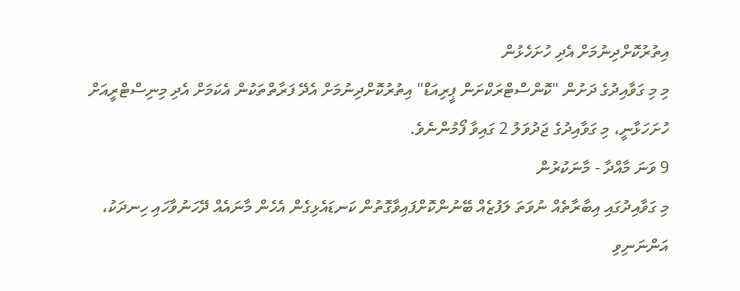އިތުރުކޮށްދިނުމަށް އެދި ހުށަހެޅުން
މި މި ގަވާއިދުގެ ދަށުން "ކޮންސްޓްރަކްށަން ޕީރިއަޑް" އިތުރުކޮށްދިނުމަށް އެދޭ ފަރާތްތަކުން އެކަމަށް އެދި މިނިސްޓްރީއަށް ހުށަހަޅާނީ، މި ގަވާއިދުގެ ޖަދުވަލު 2 ގައިވާ ފޯމުންނެވެ.
9 ވަނަ މާއްދާ - މާނަކުރުން
މި ގަވާއިދުގައި އިބާރާތެއް ނުވަތަ ލަފުޒެއް ބޭނުންކޮށްފައިވާގޮތުން ކަނޑައެޅިގެން އެހެން މާނައެއް ދޭހަނުވާހައި ހިނދަކު، އަންނަނިވި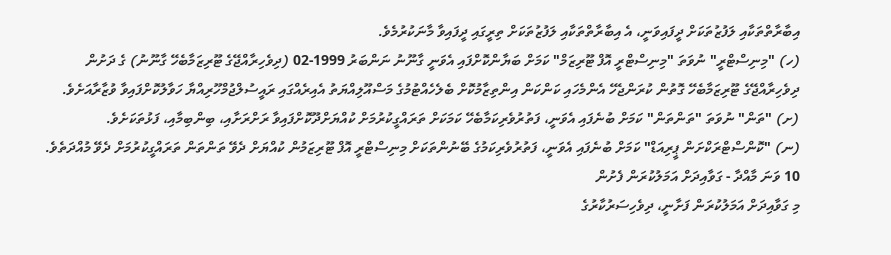އިބާރާތްތަކާއި ލަފުޒުތަކަށް ދީފައިވަނީ، އެ އިބާރާތްތަކާއި ލަފުޒުތަކަށް ތިރީގައި ދީފައިވާ މާނަކުރުމެވެ.
(ހ) "މިނިސްޓްރީ" ނުވަތަ "މިނިސްޓްރީ އޮފް ޓޫރިޒަމް" ކަމަށް ބަޔާންކޮށްފައި އެވަނީ ގާނޫނު ނަންބަރު 1999-02 (ދިވެހިރާއްޖޭގެ ޓޫރިޒަމާބެހޭ ގާނޫނު) ގެ ދަށުން ދިވެހިރާއްޖޭގެ ޓޫރިޒަމާބެހޭ ގޮތުން ކުރަންޖެހޭ އެންމެހައި ކަންކަން އިންތިޒާމުކޮށް ބެލެހެއްޓުމުގެ މަސްއޫލިއްޔަތު އެއިރެއްގައި ރައީސުލްޖުމްހޫރިއްޔާ ހަވާލުކޮށްފައިވާ ވުޒާރާއަށެވެ.
(ށ) "ތަން" ނުވަތަ "ތަންތަން" ކަމަށް ބުނެފައި އެވަނީ، ފަތުރުވެރިކަމާބެހޭ ކަމަކަށް ތަރައްގީކުރުމަށް ކުއްޔަށްދޫކޮށްފައިވާ ރަށްރަށާއި، ބިންބިމާއި، ފަޅުތަކަށެވެ.
(ނ) "ކޮންސްޓްރަކްށަން ޕީރިއަޑް" ކަމަށް ބުނެފައި އެވަނީ، ފަތުރުވެރިކަމުގެ ބޭނުންތަކަށް މިނިސްޓްރީ އޮފް ޓޫރިޒަމުން ކުއްޔަށް ދެވޭ ތަންތަން ތަރައްގީކުރުމަށް ދެވޭ މުއްދަތެވެ.
10 ވަނަ މާއްދާ - ގަވާއިދަށް އަމަލުކުރަން ފެށުން
މި ގަވާއިދަށް އަމަލުކުރަން ފަށާނީ، ދިވެހިސަރުކާރުގެ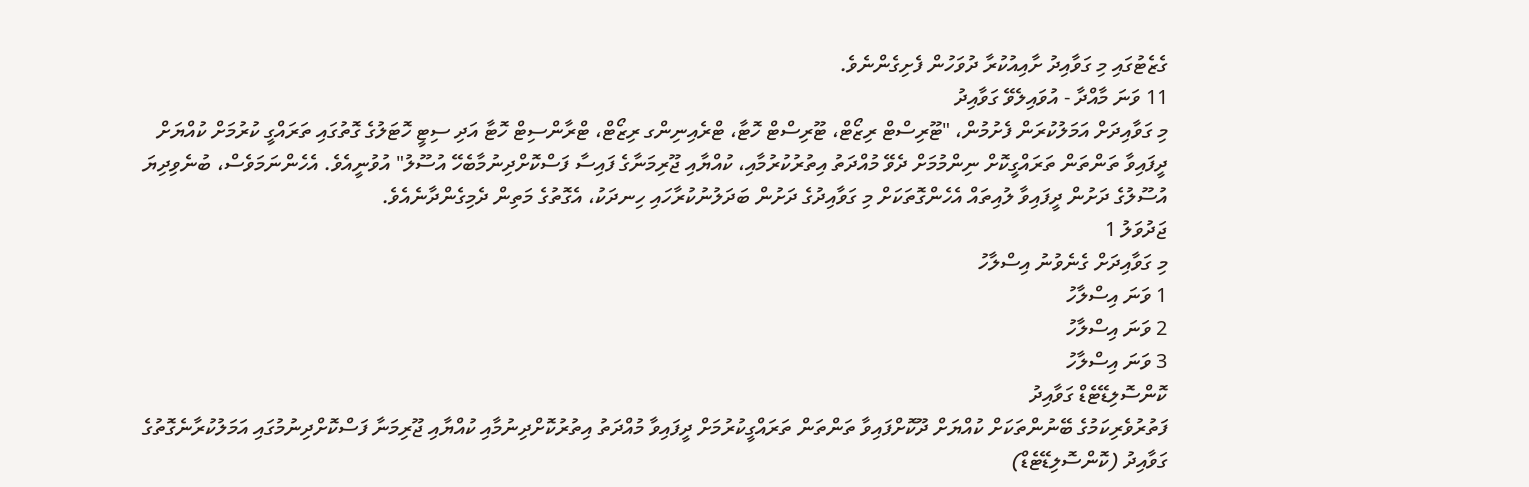ގެޒެޓުގައި މި ގަވާއިދު ށާއިއުކުރާ ދުވަހުން ފެށިގެންނެވެ.
11 ވަނަ މާއްދާ - އުވައިލެވޭ ގަވާއިދު
މި ގަވާއިދަށް އަމަލުކުރަން ފެށުމުން، "ޓޫރިސްޓް ރިޒޯޓް، ޓޫރިސްޓް ހޮޓާ، ޓްރެއިނިންގ ރިޒޯޓް، ޓްރާންސިޓް ހޮޓާ އަދި ސިޓީ ހޮޓަލުގެ ގޮތުގައި ތަރައްގީ ކުރުމަށް ކުއްޔަށް ދީފައިވާ ތަންތަން ތަރައްގީކޮށް ނިންމުމަށް ދެވޭ މުއްދަތު އިތުރުކުރުމާއި، ކުއްޔާއި ޖޫރިމަނާގެ ފައިސާ ފަސްކޮށްދިނުމާބެހޭ އުސޫލު" އުވުނީއެވެ. އެހެންނަމަވެސް، ބުނެވިދިޔަ އުސޫލުގެ ދަށުން ދީފައިވާ ލުއިތައް އެހެންގޮތަކަށް މި ގަވާއިދުގެ ދަށުން ބަދަލުނުކުރާހައި ހިނދަކު، އެގޮތުގެ މަތިން ދެމިގެންދާނެއެވެ.
ޖަދުވަލު 1
މި ގަވާއިދަށް ގެނެވުނު އިސްލާހު
1 ވަނަ އިސްލާހު
2 ވަނަ އިސްލާހު
3 ވަނަ އިސްލާހު
ކޮންސޮލިޑޭޓެޑް ގަވާއިދު
ފަތުރުވެރިކަމުގެ ބޭނުންތަކަށް ކުއްޔަށް ދޫކޮށްފައިވާ ތަންތަން ތަރައްގީކުރުމަށް ދީފައިވާ މުއްދަތު އިތުރުކޮށްދިނުމާއި ކުއްޔާއި ޖޫރިމަނާ ފަސްކޮށްދިނުމުގައި އަމަލުކުރާނެގޮތުގެ ގަވާއިދު (ކޮންސޮލިޑޭޓެޑް)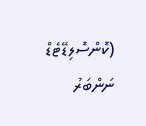(ކޮންސޮލިޑޭޓެޑް ނަންބަރު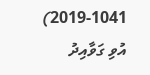2019-1041)
އުވި ގަވާއިދު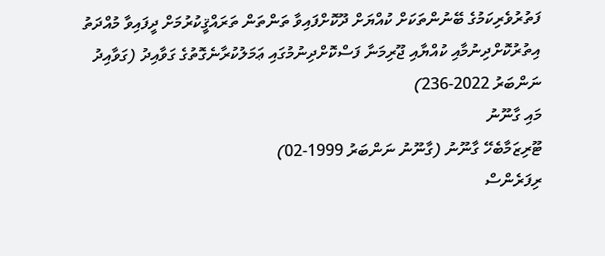ފަތުރުވެރިކަމުގެ ބޭނުންތަކަށް ކުއްޔަށް ދޫކޮށްފައިވާ ތަންތަން ތަރައްޤީކުރުމަށް ދީފައިވާ މުއްދަތު އިތުރުކޮށްދިނުމާއި ކުއްޔާއި ޖޫރިމަނާ ފަސްކޮށްދިނުމުގައި ޢަމަލުކުރާނެގޮތުގެ ގަވާއިދު (ގަވާއިދު ނަންބަރު 2022-236)
މައި ގާނޫނު
ޓޫރިޒަމާބެހޭ ގާނޫނު (ގާނޫނު ނަންބަރު 1999-02)
ރިފަރެންސް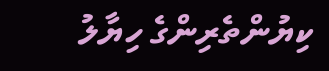ކިޔުންތެރިންގެ ހިޔާލު